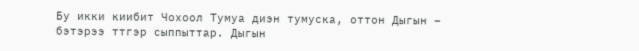Бу икки киибит Чохоол Тумуа диэн тумуска, оттон Дыгын – бэтэрээ ттгэр сыппыттар. Дыгын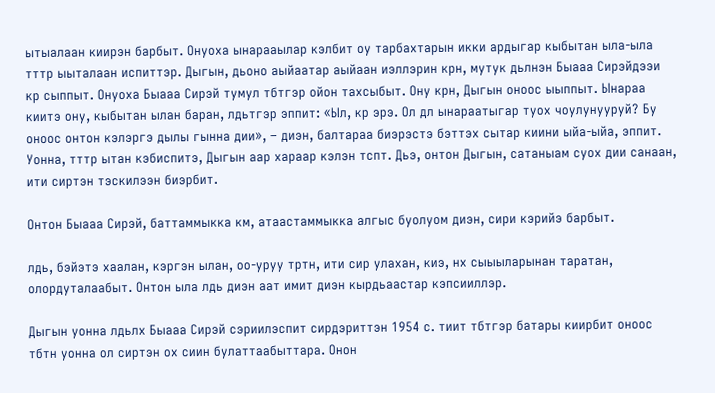ытыалаан киирэн барбыт. Онуоха ынарааылар кэлбит оу тарбахтарын икки ардыгар кыбытан ыла-ыла тттр ыыталаан испиттэр. Дыгын, дьоно аыйаатар аыйаан иэллэрин крн, мутук дьлнэн Быааа Сирэйдээи кр сыппыт. Онуоха Быааа Сирэй тумул тбтгэр ойон тахсыбыт. Ону крн, Дыгын оноос ыыппыт. Ынараа киитэ ону, кыбытан ылан баран, лдьтгэр эппит: «Ыл, кр эрэ. Ол дл ынараатыгар туох чоулунууруй? Бу оноос онтон кэлэргэ дылы гынна дии», – диэн, балтараа биэрэстэ бэттэх сытар киини ыйа-ыйа, эппит. Уонна, тттр ытан кэбиспитэ, Дыгын аар хараар кэлэн тспт. Дьэ, онтон Дыгын, сатаныам суох дии санаан, ити сиртэн тэскилээн биэрбит.

Онтон Быааа Сирэй, баттаммыкка км, атаастаммыкка алгыс буолуом диэн, сири кэрийэ барбыт.

лдь, бэйэтэ хаалан, кэргэн ылан, оо-уруу тртн, ити сир улахан, киэ, нх сыыыларынан таратан, олордуталаабыт. Онтон ыла лдь диэн аат имит диэн кырдьаастар кэпсииллэр.

Дыгын уонна лдьлх Быааа Сирэй сэриилэспит сирдэриттэн 1954 с. тиит тбтгэр батары киирбит оноос тбтн уонна ол сиртэн ох сиин булаттаабыттара. Онон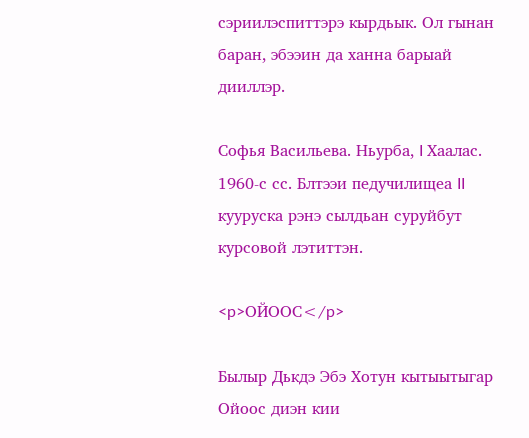сэриилэспиттэрэ кырдьык. Ол гынан баран, эбээин да ханна барыай дииллэр.

Софья Васильева. Ньурба, I Хаалас. 1960-с сс. Блтээи педучилищеа II кууруска рэнэ сылдьан суруйбут курсовой лэтиттэн.

<p>ОЙООС</p>

Былыр Дькдэ Эбэ Хотун кытыытыгар Ойоос диэн кии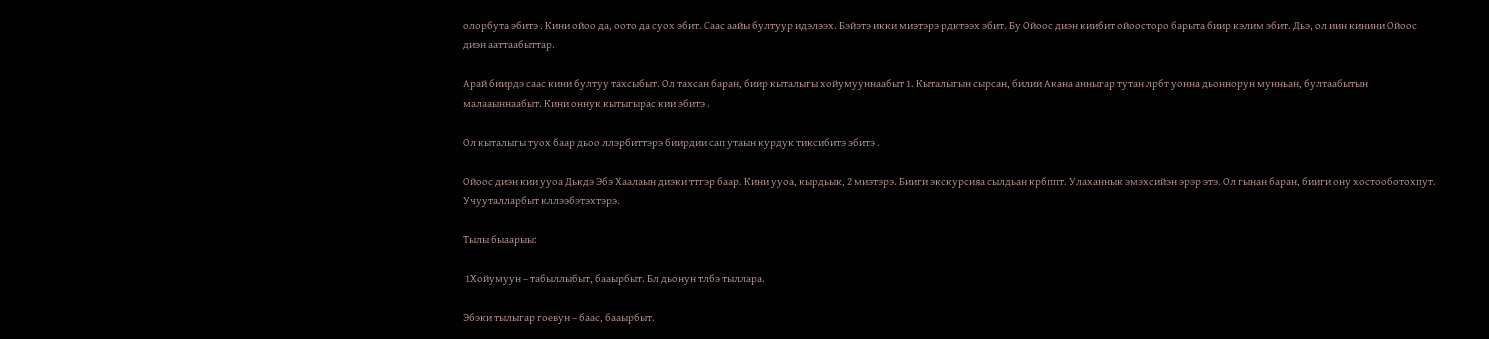олорбута эбитэ . Кини ойоо да, оото да суох эбит. Саас аайы бултуур идэлээх. Бэйэтэ икки миэтэрэ рдктээх эбит. Бу Ойоос диэн киибит ойоосторо барыта биир кэлим эбит. Дьэ, ол иин кинини Ойоос диэн ааттаабыттар.

Арай биирдэ саас кини бултуу тахсыбыт. Ол тахсан баран, биир кыталыгы хойумууннаабыт 1. Кыталыгын сырсан, билии Акана анныгар тутан лрбт уонна дьоннорун мунньан, бултаабытын малааыннаабыт. Кини оннук кытыгырас кии эбитэ .

Ол кыталыгы туох баар дьоо ллэрбиттэрэ биирдии сап утаын курдук тиксибитэ эбитэ .

Ойоос диэн кии ууоа Дькдэ Эбэ Хаалаын диэки ттгэр баар. Кини ууоа, кырдьык, 2 миэтэрэ. Бииги экскурсияа сылдьан крбппт. Улаханнык эмэхсийэн эрэр этэ. Ол гынан баран, бииги ону хостооботохпут. Учууталларбыт кллээбэтэхтэрэ.

Тылы быаарыы:

 1Хойумуун – табыллыбыт, бааырбыт. Бл дьонун тлбэ тыллара.

Эбэки тылыгар гоевун – баас, бааырбыт.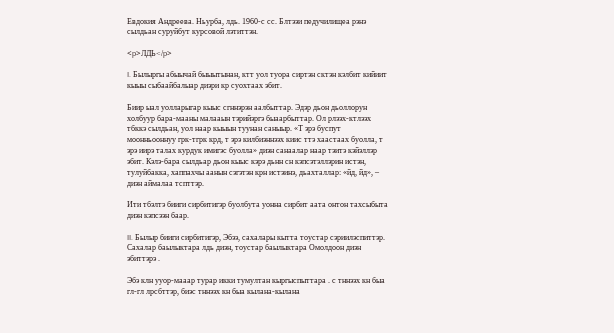Евдокия Андреева. Ньурба, лдь. 1960-с сс. Блтээи педучилищеа рэнэ сылдьан суруйбут курсовой лэтиттэн.

<p>ЛДЬ</p>

I. Былыргы абыычай быыытынан, ктт уол туора сиртэн сктэн кэлбит кийиит кыыы сыбаайбалыар диэри кр суохтаах эбит.

Биир ыал уолларыгар кыыс сгннэрэн аалбыттар. Эдэр дьон дьоллорун холбуур бара-мааны малааын тэрийэргэ быаарбыттар. Ол рлээх-ктлээх тбккэ сылдьан, уол наар кыыын туунан саныыр. «Т эрэ буспут моонньооннуу грк-тгрк крд, т эрэ килбиэннээх киис ттэ хаастаах буолла, т эрэ иирэ талах курдук имигэс буолла» диэн санаалар наар тэитэ кэйэллэр эбит. Кэлэ-бара сылдьар дьон кыыс кэрэ дьнн сн кэпсэтэллэрин истэн, тулуйбакка, хаппахчы аанын сэгэтэн крн истэинэ, дьахталлар: «йд, йд», – диэн аймалаа тспттэр.

Ити тбэлтэ бииги сирбитигэр буолбута уонна сирбит аата онтон тахсыбыта диэн кэпсээн баар.

II. Былыр бииги сирбитигэр, Эбээ, сахалары кытта тоустар сэриилэспиттэр. Сахалар баылыктара лдь диэн, тоустар баылыктара Омолдоон диэн эбиттэрэ .

Эбэ клн ууор-мааар турар икки тумултан кыргыспыттара . с тннээх кн быа гл-гл лрсбттэр, биэс тннээх кн быа кылана-кылана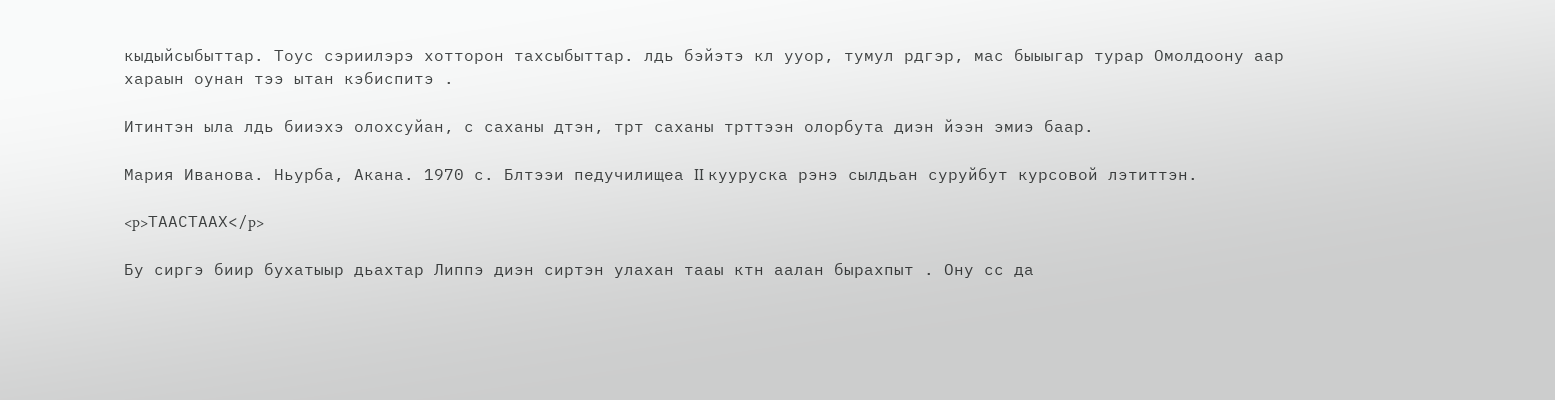кыдыйсыбыттар. Тоус сэриилэрэ хотторон тахсыбыттар. лдь бэйэтэ кл ууор, тумул рдгэр, мас быыыгар турар Омолдоону аар хараын оунан тээ ытан кэбиспитэ .

Итинтэн ыла лдь бииэхэ олохсуйан, с саханы дтэн, трт саханы трттээн олорбута диэн йээн эмиэ баар.

Мария Иванова. Ньурба, Акана. 1970 с. Блтээи педучилищеа II кууруска рэнэ сылдьан суруйбут курсовой лэтиттэн.

<p>ТААСТААХ</p>

Бу сиргэ биир бухатыыр дьахтар Липпэ диэн сиртэн улахан тааы ктн аалан бырахпыт . Ону сс да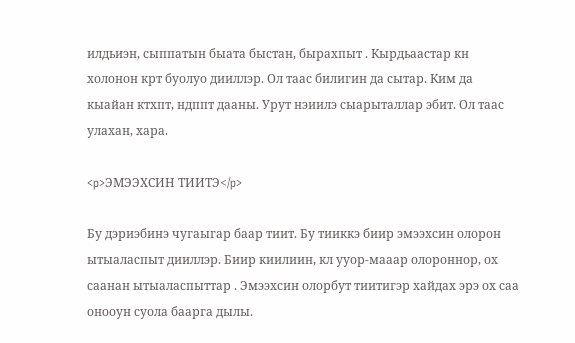илдьиэн, сыппатын быата быстан, бырахпыт . Кырдьаастар кн холонон крт буолуо дииллэр. Ол таас билигин да сытар. Ким да кыайан ктхпт, ндппт дааны. Урут нэиилэ сыарыталлар эбит. Ол таас улахан, хара.

<p>ЭМЭЭХСИН ТИИТЭ</p>

Бу дэриэбинэ чугаыгар баар тиит. Бу тииккэ биир эмээхсин олорон ытыаласпыт дииллэр. Биир киилиин, кл ууор-мааар олороннор, ох саанан ытыаласпыттар . Эмээхсин олорбут тиитигэр хайдах эрэ ох саа онооун суола баарга дылы.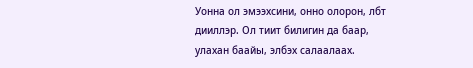Уонна ол эмээхсини, онно олорон, лбт дииллэр. Ол тиит билигин да баар, улахан баайы, элбэх салаалаах.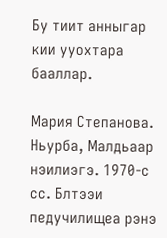Бу тиит анныгар кии ууохтара бааллар.

Мария Степанова. Ньурба, Малдьаар нэилиэгэ. 1970-с сс. Блтээи педучилищеа рэнэ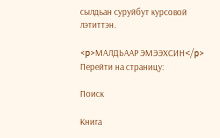сылдьан суруйбут курсовой лэтиттэн.

<p>МАЛДЬААР ЭМЭЭХСИН</p>
Перейти на страницу:

Поиск

Книга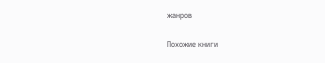жанров

Похожие книги